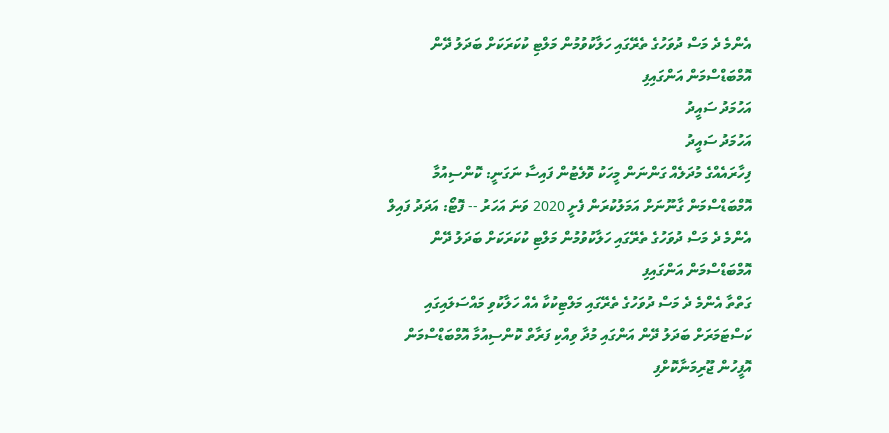އެންމެ ދެ މަސް ދުވަހުގެ ތެރޭގައި ހަލާކުވުމުން މަލްޓި ކުކަރަކަށް ބަދަލު ދޭން އޮމްބަޑްސްމަން އަންގައިފި
އަހުމަދު ސައީދު
އަހުމަދު ސައީދު
ފިހާރައެއްގެ މުދަލެއް ގަންނަން މީހަކު ވޮލެޓުން ފައިސާ ނަގަނީ: ކޮންސިއުމާ އޮމްބަޑްސްމަން ގާނޫނަށް އަމަލުކުރަން ފެށީ 2020 ވަނަ އަހަރު -- ފޮޓޯ: އަދަދު ފައިލް
އެންމެ ދެ މަސް ދުވަހުގެ ތެރޭގައި ހަލާކުވުމުން މަލްޓި ކުކަރަކަށް ބަދަލު ދޭން އޮމްބަޑްސްމަން އަންގައިފި
ގަތްތާ އެންމެ ދެ މަސް ދުވަހުގެ ތެރޭގައި މަލްޓިކުކާ އެއް ހަލާކުވި މައްސަލައިގައި ކަސްޓަމަރަށް ބަދަލު ދޭން އަންގައި މުދާ ވިއްކި ފަރާތް ކޮންސިއުމާ އޮމްބަޑްސްމަން އޮފީހުން ޖޫރިމަނާކޮށްފި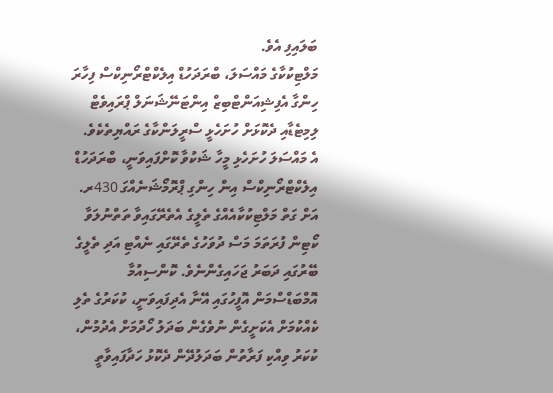ބަލައިފި އެވެ.
މަލްޓިކުކާގެ މައްސަލަ، ބްރަދަހުޑް އިލެކްޓްރޯނިކްސް ފިހާރަ ހިންގާ އެފިޝިއަންޓްބިޒް އިންޓަނޭޝަނަލް ޕްރައިވެޓް ލިމިޓެޑާއި ދެކޮޅަށް ހުށަހެޅީ ސްރީލަންކާގެ ރައްޔިތެކެވެ.
އެ މައްސަލަ ހުށަހެޅި މީހާ ޝަކުވާ ކޮށްފައިވަނީ، ބްރަދަހުޑް އިލެކްޓްރޯނިކްސް އިން ހިންގި ޕްރޮމޯޝަނެއްގަ 430ރ. އަށް ގަތް މަލްޓިކުކާއެއްގެ ތެލީގެ އެތެރޭގައިވާ ތަތްނުލަވާ ކޯޓިން ފުރަތަމަ މަސް ދުވަހުގެ ތެރޭގައި ނެއްޓި އަދި ތެލީގެ ބޭރުގައި ދަބަރު ޖަހައިގެންނެވެ. ކޮންސިއުމާ އޮމްބަޑްސްމަން އޮފީހުގައި އޭނާ އެދިފައިވަނީ، ކުކަރުގެ ތެލި ކެއްކުމަށް އެކަށީގެން ނުވެގެން ބަދަލު ހޯދުމަށް އެދުމުން، ކުކަރު ވިއްކި ފަރާތުން ބަދަލުދޭން ދެކޮޅު ހަދާފައިވާތީ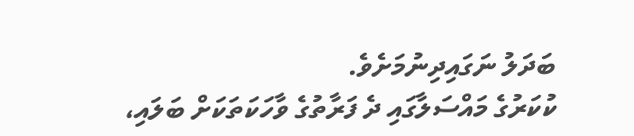ބަދަލު ނަގައިދިނުމަށެވެ.
ކުކަރުގެ މައްސަލާގައި ދެ ފަރާތުގެ ވާހަކަތަކަށް ބަލައި،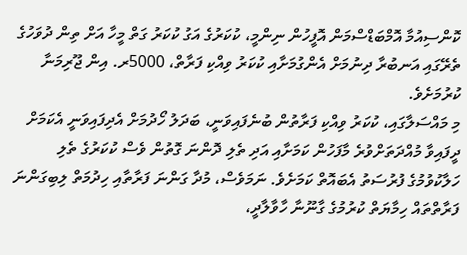ކޮންސިއުމާ އޮމްބަޑްސްމަން އޮފީހުން ނިންމީ، ކުކަރުގެ އަގު ކުކަރު ގަތް މީހާ އަށް ތިން ދުވަހުގެ ތެރޭގައި އަނބުރާ ދިނުމަށް އެންގުމަށާއި ކުކަރު ވިއްކި ފަރާތް، 5000ރ. އިން ޖޫރިމަނާ ކުރުމަށެވެ.
މި މައްސަލާގައި، ކުކަރު ވިއްކި ފަރާތުން ބުނެފައިވަނީ، ބަދަލު ހޯދުމަށް އެދިފައިވަނީ އެކަމަށް ދީފައިވާ މުއްދަތަށްވުރެ މާފަހުން ކަމަށާއި އަދި ތެލި ދޮންނަ ގޮތުން ވެސް ކުކަރުގެ ތެލި ހަލާކުވުމުގެ ފުރުސަތު އެބައޮތް ކަމަށެވެ. ނަމަވެސް، މުދާ ގަންނަ ފަރާތާއި ހިދުމަތް ލިބިގަންނަ ފަރާތްތައް ހިމާޔަތް ކުރުމުގެ ގާނޫނާ ހާވާލާދީ،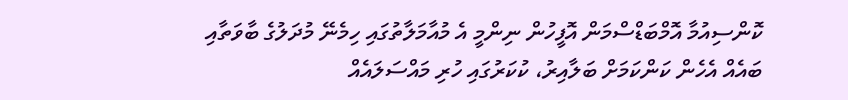ކޮންސިއުމާ އޮމްބަޑްސްމަން އޮފީހުން ނިންމީ އެ މުއާމަލާތުގައި ހިމެނޭ މުދަލުގެ ބާވަތާއި ބައެއް އެހެން ކަންކަމަށް ބަލާއިރު، ކުކަރުގައި ހުރި މައްސަލައެއް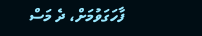ފާހަގަވުމަށް، ދެ މަސް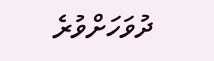ދުވަހަށްވުރެ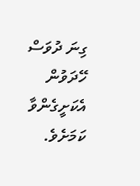ގިނަ ދުވަސް ހޭދަވުން އެކަށީގެންވާ ކަމަށެވެ.